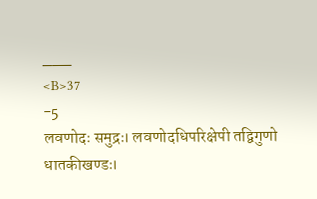___
<B>37
-5
लवणोदः समुद्रः। लवणोदधिपरिक्षेपी तद्विगुणो धातकीखण्डः।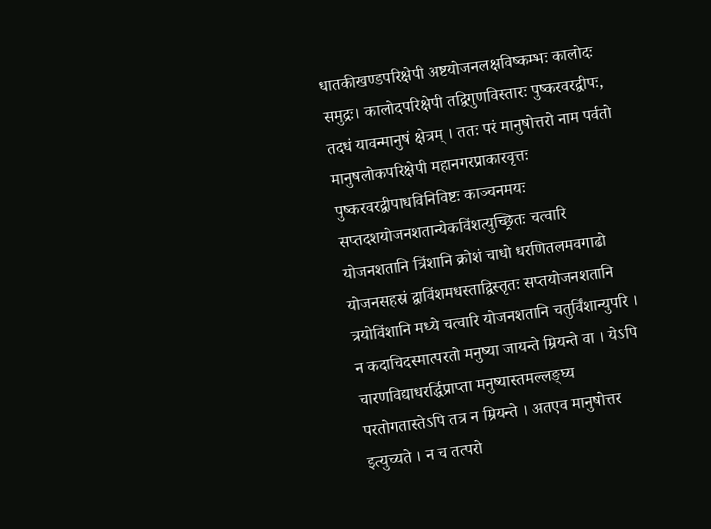धातकीखण्डपरिक्षेपी अष्टयोजनलक्षविष्कम्भः कालोदः समुद्रः। कालोदपरिक्षेपी तद्विगुणविस्तारः पुष्करवरद्वीपः, तदधं यावन्मानुषं क्षेत्रम् । ततः परं मानुषोत्तरो नाम पर्वतो मानुषलोकपरिक्षेपी महानगरप्राकारवृत्तः पुष्करवरद्वीपाधविनिविष्टः काञ्चनमयः सप्तदशयोजनशतान्येकविंशत्युच्छ्रितः चत्वारि योजनशतानि त्रिंशानि क्रोशं चाधो धरणितलमवगाढो योजनसहस्रं द्वाविंशमधस्ताद्विस्तृतः सप्तयोजनशतानि त्रयोविंशानि मध्ये चत्वारि योजनशतानि चतुर्विंशान्युपरि । न कदाचिदस्मात्परतो मनुष्या जायन्ते म्रियन्ते वा । येऽपि चारणविद्याधरर्द्धिप्राप्ता मनुष्यास्तमल्लङ्घ्य परतोगतास्तेऽपि तत्र न म्रियन्ते । अतएव मानुषोत्तर इत्युच्यते । न च तत्परो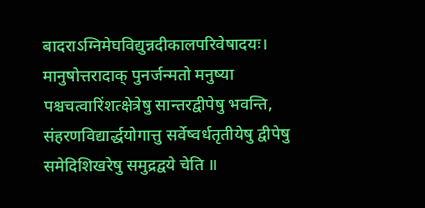बादराऽग्निमेघविद्युन्नदीकालपरिवेषादयः। मानुषोत्तरादाक् पुनर्जन्मतो मनुष्या पश्चचत्वारिंशत्क्षेत्रेषु सान्तरद्वीपेषु भवन्ति, संहरणविद्यार्द्धयोगात्तु सर्वेष्वर्धतृतीयेषु द्वीपेषु समेदिशिखरेषु समुद्रद्वये चेति ॥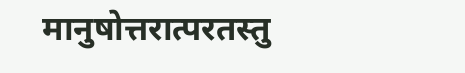मानुषोत्तरात्परतस्तु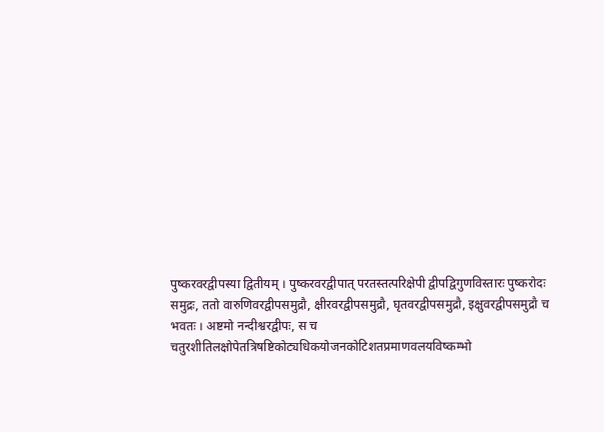पुष्करवरद्वीपस्या द्वितीयम् । पुष्करवरद्वीपात् परतस्तत्परिक्षेपी द्वीपद्विगुणविस्तारः पुष्करोदः समुद्रः, ततो वारुणिवरद्वीपसमुद्रौ, क्षीरवरद्वीपसमुद्रौ, घृतवरद्वीपसमुद्रौ, इक्षुवरद्वीपसमुद्रौ च भवतः । अष्टमो नन्दीश्वरद्वीपः, स च चतुरशीतिलक्षोपेतत्रिषष्टिकोट्यधिकयोजनकोटिशतप्रमाणवलयविष्कम्भो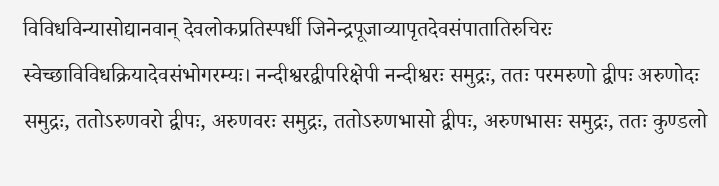विविधविन्यासोद्यानवान् देवलोकप्रतिस्पर्धी जिनेन्द्रपूजाव्यापृतदेवसंपातातिरुचिरः स्वेच्छाविविधक्रियादेवसंभोगरम्यः। नन्दीश्वरद्वीपरिक्षेपी नन्दीश्वरः समुद्रः, ततः परमरुणो द्वीपः अरुणोदः समुद्रः, ततोऽरुणवरो द्वीपः, अरुणवरः समुद्रः, ततोऽरुणभासो द्वीपः, अरुणभासः समुद्रः, ततः कुण्डलो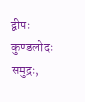द्वीपः कुण्डलोदः समुद्रः,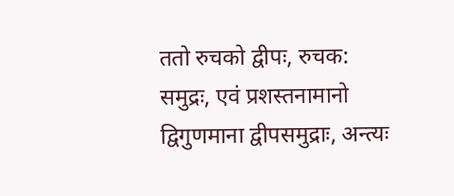ततो रुचको द्वीपः, रुचक: समुद्रः, एवं प्रशस्तनामानो द्विगुणमाना द्वीपसमुद्राः, अन्त्यः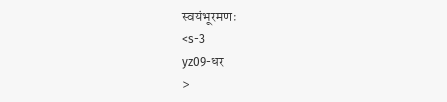स्वयंभूरमणः
<s-3
yz09-धर
>